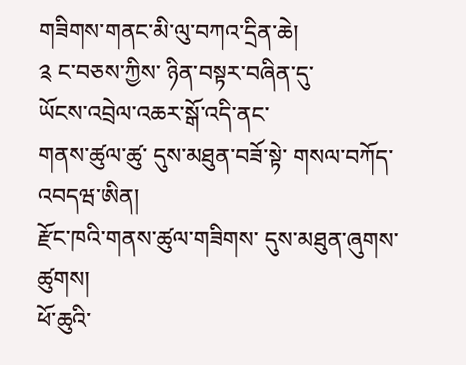གཟིགས་གནང་མི་ལུ་བཀའ་དྲིན་ཆེ།
༉ ང་བཅས་ཀྱིས་ ཉིན་བསྟར་བཞིན་དུ་
ཡོངས་འབྲེལ་འཆར་སྒོ་འདི་ནང་
གནས་ཚུལ་ཚུ་ དུས་མཐུན་བཟོ་སྟེ་ གསལ་བཀོད་འབདཝ་ཨིན།
རྫོང་ཁའི་གནས་ཚུལ་གཟིགས་ དུས་མཐུན་ཞུགས་ཚུགས།
ཕོ་ཆུའི་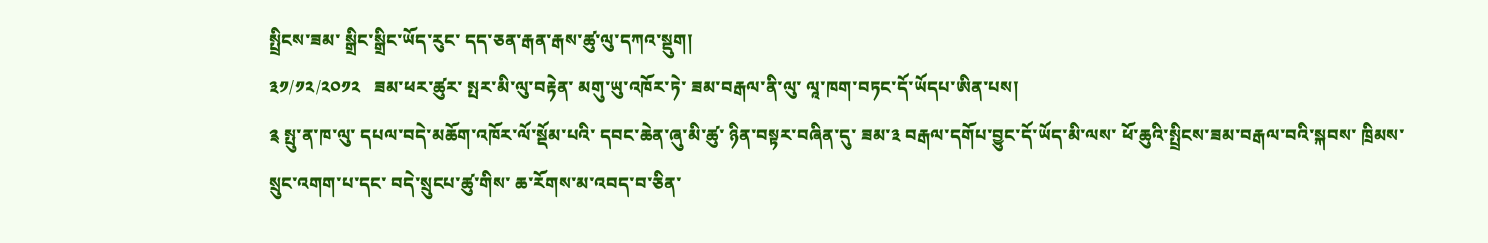སྤྲིངས་ཟམ་ སྒྲིང་སྒྲིང་ཡོད་རུང་ དད་ཅན་རྒན་རྒས་ཚུ་ལུ་དཀའ་སྡུག།
༣༡/༡༢/༢༠༡༢   ཟམ་ཕར་ཚུར་ སྤར་མི་ལུ་བརྟེན་ མགུ་ཡུ་འཁོར་ཏེ་ ཟམ་བརྒལ་ནི་ལུ་ ལཱ་ཁག་བཏང་དོ་ཡོདཔ་ཨིན་པས།
༉ སྤུ་ན་ཁ་ལུ་ དཔལ་བདེ་མཆོག་འཁོར་ལོ་སྡོམ་པའི་ དབང་ཆེན་ཞུ་མི་ཚུ་ ཉིན་བསྟར་བཞིན་དུ་ ཟམ་༣ བརྒལ་དགོཔ་བྱུང་དོ་ཡོད་མི་ལས་ ཕོ་ཆུའི་སྤྲིངས་ཟམ་བརྒལ་བའི་སྐབས་ ཁྲིམས་སྲུང་འགག་པ་དང་ བདེ་སྲུངཔ་ཚུ་གིས་ ཆ་རོགས་མ་འབད་བ་ཅིན་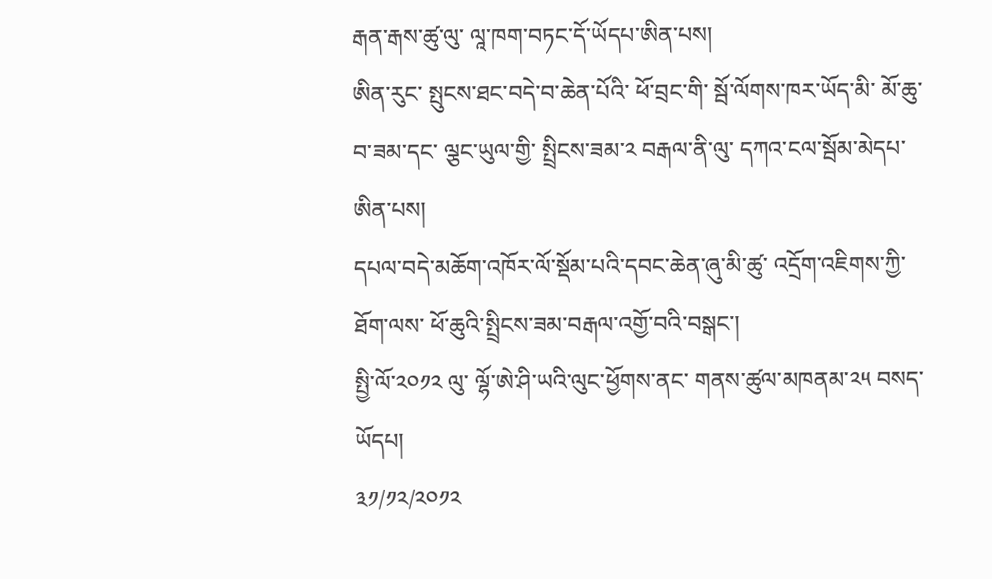རྒན་རྒས་ཚུ་ལུ་ ལཱ་ཁག་བཏང་དོ་ཡོདཔ་ཨིན་པས།
ཨིན་རུང་ སྤུངས་ཐང་བདེ་བ་ཆེན་པོའི་ ཕོ་བྲང་གི་ སྦོ་ལོགས་ཁར་ཡོད་མི་ མོ་ཆུ་བ་ཟམ་དང་ ལྕང་ཡུལ་གྱི་ སྤྲིངས་ཟམ་༢ བརྒལ་ནི་ལུ་ དཀའ་ངལ་སྦོམ་མེདཔ་ཨིན་པས།
དཔལ་བདེ་མཆོག་འཁོར་ལོ་སྡོམ་པའི་དབང་ཆེན་ཞུ་མི་ཚུ་ འདྲོག་འཇིགས་ཀྱི་ཐོག་ལས་ ཕོ་ཆུའི་སྤྲིངས་ཟམ་བརྒལ་འགྱོ་བའི་བསྒང་།
སྤྱི་ལོ་༢༠༡༢ ལུ་ ལྷོ་ཨེ་ཤི་ཡའི་ལུང་ཕྱོགས་ནང་ གནས་ཚུལ་མཁནམ་༢༥ བསད་ཡོདཔ།
༣༡/༡༢/༢༠༡༢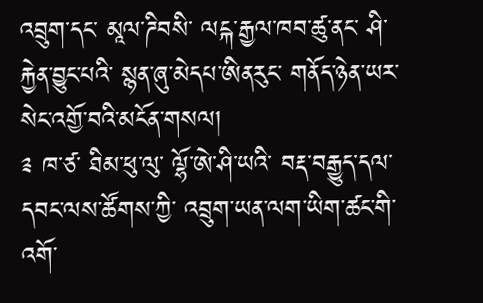འབྲུག་དང་ མཱལ་ཌིབསི་ ལངྐ་རྒྱལ་ཁབ་ཚུ་ནང་ ཤི་རྐྱེན་བྱུང་པའི་ སྙན་ཞུ་མེདཔ་ཨིནརུང་ གནོད་ཉེན་ཡར་སེང་འགྱོ་བའི་མངོན་གསལ།
༉ ཁ་ཙ་ ཐིམ་ཕུ་ལུ་ ལྷོ་ཨེ་ཤི་ཡའི་ བརྡ་བརྒྱུད་དལ་དབང་ལས་ཚོགས་ཀྱི་ འབྲུག་ཡན་ལག་ཡིག་ཚང་གི་ འགོ་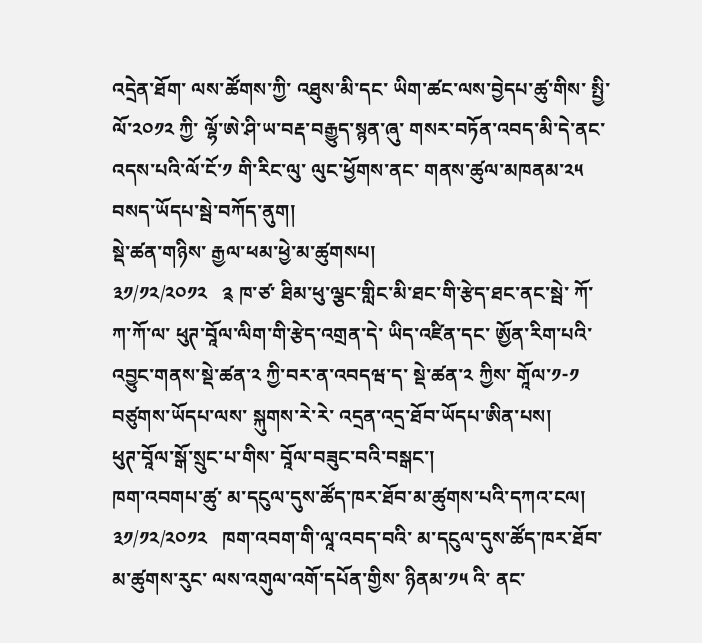འདྲེན་ཐོག་ ལས་ཚོགས་ཀྱི་ འཐུས་མི་དང་ ཡིག་ཚང་ལས་བྱེདཔ་ཚུ་གིས་ སྤྱི་ལོ་༢༠༡༢ ཀྱི་ ལྷོ་ཨེ་ཤི་ཡ་བརྡ་བརྒྱུད་སྙན་ཞུ་ གསར་བཏོན་འབད་མི་དེ་ནང་ འདས་པའི་ལོ་ངོ་༡ གི་རིང་ལུ་ ལུང་ཕྱོགས་ནང་ གནས་ཚུལ་མཁནམ་༢༥ བསད་ཡོདཔ་སྦེ་བཀོད་ནུག།
སྡེ་ཚན་གཉིས་ རྒྱལ་ཕམ་ཕྱེ་མ་ཚུགསཔ།
༣༡/༡༢/༢༠༡༢   ༉ ཁ་ཙ་ ཐིམ་ཕུ་ལྕང་གླིང་མི་ཐང་གི་རྩེད་ཐང་ནང་སྦེ་ ཀོ་ཀ་ཀོ་ལ་ ཕུཊ་བཱོལ་ལིག་གི་རྩེད་འགྲན་དེ་ ཡིད་འཛིན་དང་ ཨྱོན་རིག་པའི་འབྱུང་གནས་སྡེ་ཚན་༢ ཀྱི་བར་ན་འབདཝ་ད་ སྡེ་ཚན་༢ ཀྱིས་ གཱོལ་༡-༡ བཙུགས་ཡོདཔ་ལས་ སྐུགས་རེ་རེ་ འདྲན་འདྲ་ཐོབ་ཡོདཔ་ཨིན་པས།
ཕུཊ་བཱོལ་སྒོ་སྲུང་པ་གིས་ བཱོལ་བཟུང་བའི་བསྒང་།
ཁག་འབགཔ་ཚུ་ མ་དངུལ་དུས་ཚོད་ཁར་ཐོབ་མ་ཚུགས་པའི་དཀའ་ངལ།
༣༡/༡༢/༢༠༡༢   ཁག་འབག་གི་ལཱ་འབད་བའི་ མ་དངུལ་དུས་ཚོད་ཁར་ཐོབ་མ་ཚུགས་རུང་ ལས་འགུལ་འགོ་དཔོན་གྱིས་ ཉིནམ་༡༥ འི་ ནང་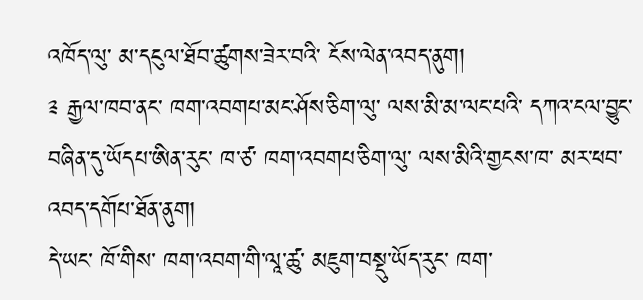འཁོད་ལུ་ མ་དངུལ་ཐོབ་ཚུགས་ཟེར་བའི་ ངོས་ལེན་འབད་ནུག།
༉ རྒྱལ་ཁབ་ནང་ ཁག་འབགཔ་མང་ཤོས་ཅིག་ལུ་ ལས་མི་མ་ལང་པའི་ དཀའ་ངལ་བྱུང་བཞིན་དུ་ཡོདཔ་ཨིན་རུང་ ཁ་ཙ་ ཁག་འབགཔ་ཅིག་ལུ་ ལས་མིའི་གྱངས་ཁ་ མར་ཕབ་འབད་དགོཔ་ཐོན་ནུག།
དེ་ཡང་ ཁོ་གིས་ ཁག་འབག་གི་ལཱ་ཚུ་ མཇུག་བསྡུ་ཡོད་རུང་ ཁག་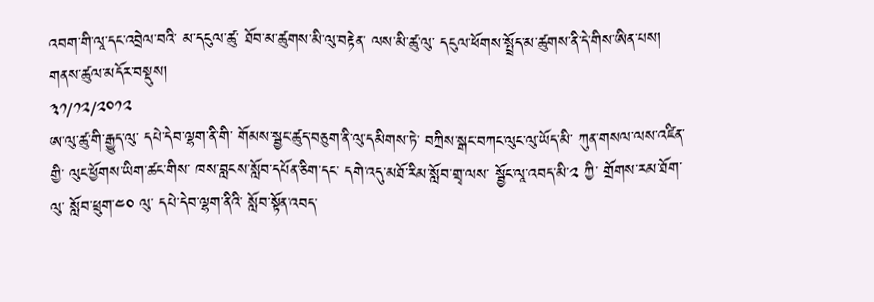འབག་གི་ལཱ་དང་འབྲེལ་བའི་ མ་དངུལ་ཚུ་ ཐོབ་མ་ཚུགས་མི་ལུ་བརྟེན་ ལས་མི་ཚུ་ལུ་ དངུལ་ཕོགས་སྤྲོད་མ་ཚུགས་ནི་དེ་གིས་ཨིན་པས།
གནས་ཚུལ་མདོར་བསྡུས།
༣༡/༡༢/༢༠༡༢
ཨ་ལུ་ཚུ་གི་རྒྱུད་ལུ་ དཔེ་དེབ་ལྷག་ནི་གི་ གོམས་སྦྱང་ཚུད་བཅུག་ནི་ལུ་དམིགས་ཏེ་ བཀྲིས་སྒང་བཀང་ལུང་ལུ་ཡོད་མི་ ཀུན་གསལ་ལས་འཛིན་གྱི་ ལུང་ཕྱོགས་ཡིག་ཚང་གིས་ ཁས་བླངས་སློབ་དཔོན་ཅིག་དང་ དགེ་འདུ་མཐོ་རིམ་སློབ་གྲྭ་ལས་ སྦྱོང་ལཱ་འབད་མི་༢ ཀྱི་ གྲོགས་རམ་ཐོག་ལུ་ སློབ་ཕྲུག་༤༠ ལུ་ དཔེ་དེབ་ལྷག་ནིའི་ སློབ་སྟོན་འབད་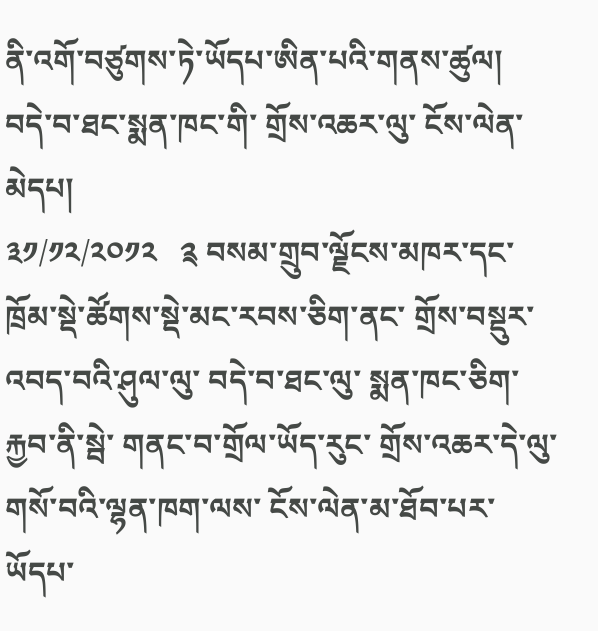ནི་འགོ་བཙུགས་ཏེ་ཡོདཔ་ཨིན་པའི་གནས་ཚུལ།
བདེ་བ་ཐང་སྨན་ཁང་གི་ གྲོས་འཆར་ལུ་ ངོས་ལེན་མེདཔ།
༣༡/༡༢/༢༠༡༢   ༉ བསམ་གྲུབ་ལྗོངས་མཁར་དང་ ཁྲོམ་སྡེ་ཚོགས་སྡེ་མང་རབས་ཅིག་ནང་ གྲོས་བསྡུར་འབད་བའི་ཤུལ་ལུ་ བདེ་བ་ཐང་ལུ་ སྨན་ཁང་ཅིག་ རྐྱབ་ནི་སྦེ་ གནང་བ་གྲོལ་ཡོད་རུང་ གྲོས་འཆར་དེ་ལུ་ གསོ་བའི་ལྷན་ཁག་ལས་ ངོས་ལེན་མ་ཐོབ་པར་ཡོདཔ་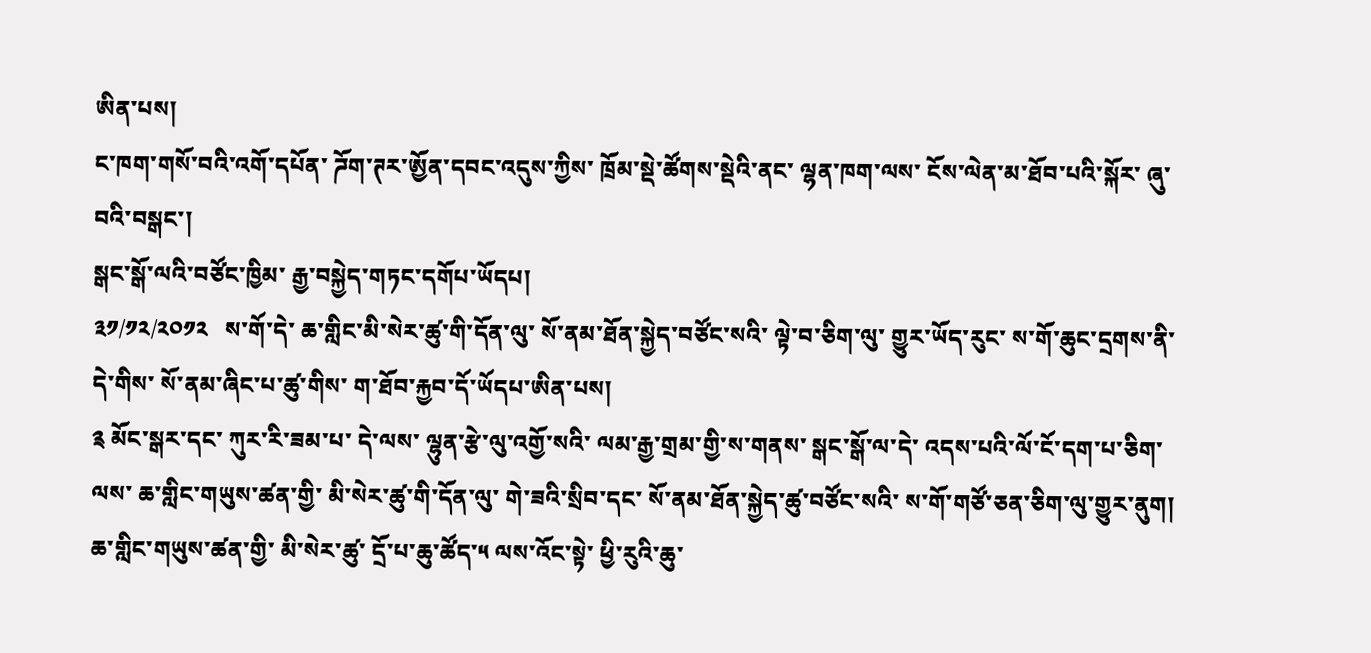ཨིན་པས།
ང་ཁག་གསོ་བའི་འགོ་དཔོན་ ཌོག་ཊར་ཨྱོན་དབང་འདུས་ཀྱིས་ ཁྲོམ་སྡེ་ཚོགས་སྡེའི་ནང་ ལྷན་ཁག་ལས་ ངོས་ལེན་མ་ཐོབ་པའི་སྐོར་ ཞུ་བའི་བསྒང་།
སྒང་སྒོ་ལའི་བཙོང་ཁྱིམ་ རྒྱ་བསྐྱེད་གཏང་དགོཔ་ཡོདཔ།
༣༡/༡༢/༢༠༡༢   ས་གོ་དེ་ ཆ་གླིང་མི་སེར་ཚུ་གི་དོན་ལུ་ སོ་ནམ་ཐོན་སྐྱེད་བཙོང་སའི་ ལྟེ་བ་ཅིག་ལུ་ གྱུར་ཡོད་རུང་ ས་གོ་ཆུང་དྲགས་ནི་དེ་གིས་ སོ་ནམ་ཞིང་པ་ཚུ་གིས་ ག་ཐོབ་རྐྱབ་དོ་ཡོདཔ་ཨིན་པས།
༉ མོང་སྒར་དང་ ཀུར་རི་ཟམ་པ་ དེ་ལས་ ལྷུན་རྩེ་ལུ་འགྱོ་སའི་ ལམ་རྒྱ་གྲམ་གྱི་ས་གནས་ སྒང་སྒོ་ལ་དེ་ འདས་པའི་ལོ་ངོ་དག་པ་ཅིག་ལས་ ཆ་གླིང་གཡུས་ཚན་གྱི་ མི་སེར་ཚུ་གི་དོན་ལུ་ གེ་ཟའི་སྲིབ་དང་ སོ་ནམ་ཐོན་སྐྱེད་ཚུ་བཙོང་སའི་ ས་གོ་གཙོ་ཅན་ཅིག་ལུ་གྱུར་ནུག།
ཆ་གླིང་གཡུས་ཚན་གྱི་ མི་སེར་ཚུ་ དྲོ་པ་ཆུ་ཚོད་༥ ལས་འོང་སྟེ་ ཕྱི་རུའི་ཆུ་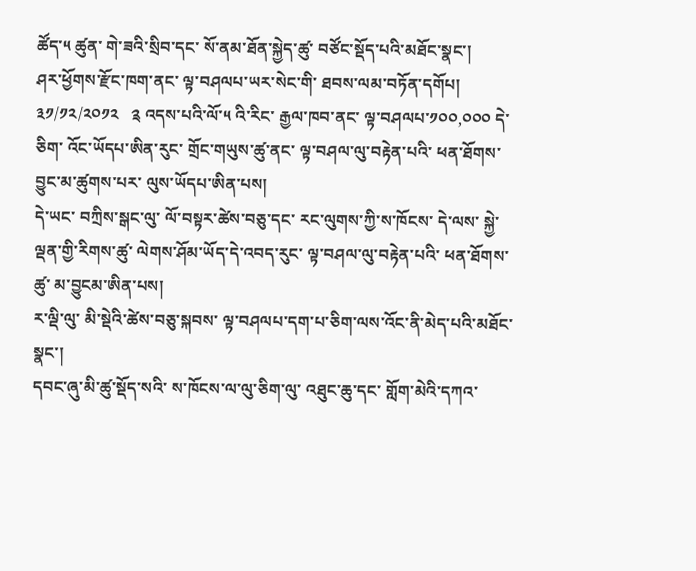ཚོད་༥ ཚུན་ གེ་ཟའི་སྲིབ་དང་ སོ་ནམ་ཐོན་སྐྱེད་ཚུ་ བཙོང་སྡོད་པའི་མཐོང་སྣང་།
ཤར་ཕྱོགས་རྫོང་ཁག་ནང་ ལྟ་བཤལཔ་ཡར་སེང་གི་ ཐབས་ལམ་བཏོན་དགོཔ།
༣༡/༡༢/༢༠༡༢   ༉ འདས་པའི་ལོ་༥ འི་རིང་ རྒྱལ་ཁབ་ནང་ ལྟ་བཤལཔ་༡༠༠,༠༠༠ དེ་ཅིག་ འོང་ཡོདཔ་ཨིན་རུང་ གྲོང་གཡུས་ཚུ་ནང་ ལྟ་བཤལ་ལུ་བརྟེན་པའི་ ཕན་ཐོགས་བྱུང་མ་ཚུགས་པར་ ལུས་ཡོདཔ་ཨིན་པས།
དེ་ཡང་ བཀྲིས་སྒང་ལུ་ ལོ་བསྟར་ཚེས་བཅུ་དང་ རང་ལུགས་ཀྱི་ས་ཁོངས་ དེ་ལས་ སྐྱེ་ལྡན་གྱི་རིགས་ཚུ་ ལེགས་ཤོམ་ཡོད་དེ་འབད་རུང་ ལྟ་བཤལ་ལུ་བརྟེན་པའི་ ཕན་ཐོགས་ཚུ་ མ་བྱུངམ་ཨིན་པས།
ར་ལྡི་ལུ་ མི་སྡེའི་ཚེས་བཅུ་སྐབས་ ལྟ་བཤལཔ་དག་པ་ཅིག་ལས་འོང་ནི་མེད་པའི་མཐོང་སྣང་།
དབང་ཞུ་མི་ཚུ་སྡོད་སའི་ ས་ཁོངས་ལ་ལུ་ཅིག་ལུ་ འཐུང་ཆུ་དང་ གློག་མེའི་དཀའ་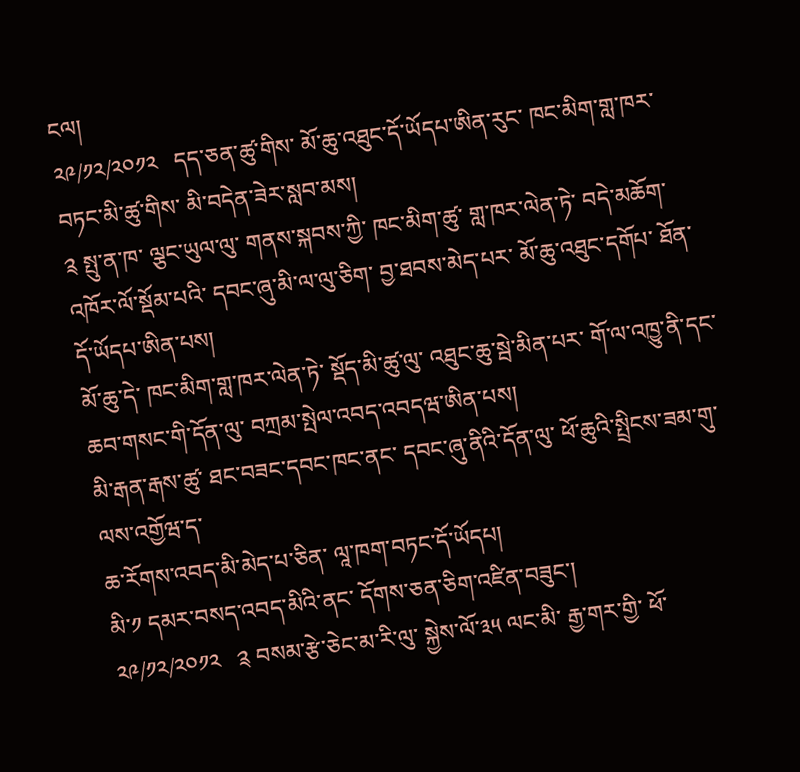ངལ།
༢༩/༡༢/༢༠༡༢   དད་ཅན་ཚུ་གིས་ མོ་ཆུ་འཐུང་དོ་ཡོདཔ་ཨིན་རུང་ ཁང་མིག་གླ་ཁར་ བཏང་མི་ཚུ་གིས་ མི་བདེན་ཟེར་སླབ་མས།
༉ སྤུ་ན་ཁ་ ལྕང་ཡུལ་ལུ་ གནས་སྐབས་ཀྱི་ ཁང་མིག་ཚུ་ གླ་ཁར་ལེན་ཏེ་ བདེ་མཆོག་འཁོར་ལོ་སྡོམ་པའི་ དབང་ཞུ་མི་ལ་ལུ་ཅིག་ བྱ་ཐབས་མེད་པར་ མོ་ཆུ་འཐུང་དགོཔ་ ཐོན་དོ་ཡོདཔ་ཨིན་པས།
མོ་ཆུ་དེ་ ཁང་མིག་གླ་ཁར་ལེན་ཏེ་ སྡོད་མི་ཚུ་ལུ་ འཐུང་ཆུ་སྦེ་མིན་པར་ གོ་ལ་འཁྱུ་ནི་དང་ ཆབ་གསང་གི་དོན་ལུ་ བཀྲམ་སྤེལ་འབད་འབདཝ་ཨིན་པས།
མི་རྒན་རྒས་ཚུ་ ཐང་བཟང་དབང་ཁང་ནང་ དབང་ཞུ་ནིའི་དོན་ལུ་ ཕོ་ཆུའི་སྤྲིངས་ཟམ་གུ་ལས་འགྱོཝ་ད་
ཆ་རོགས་འབད་མི་མེད་པ་ཅིན་ ལཱ་ཁག་བཏང་དོ་ཡོདཔ།
མི་༡ དམར་བསད་འབད་མིའི་ནང་ དོགས་ཅན་ཅིག་འཛིན་བཟུང་།
༢༩/༡༢/༢༠༡༢   ༉ བསམ་རྩེ་ཅེང་མ་རི་ལུ་ སྐྱེས་ལོ་༣༥ ལང་མི་ རྒྱ་གར་གྱི་ ཕོ་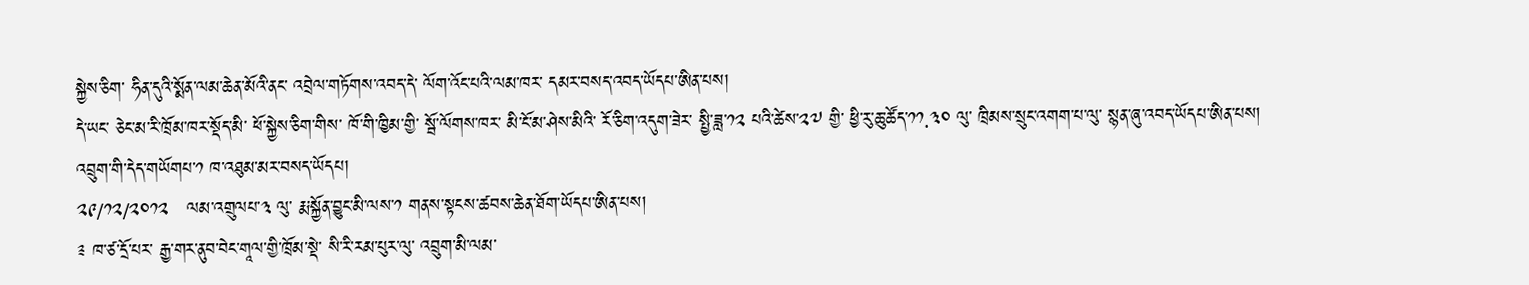སྐྱེས་ཅིག་ ཧིན་དུའི་སྨོན་ལམ་ཆེན་མོའི་ནང་ འབྲེལ་གཏོགས་འབད་དེ་ ལོག་འོང་པའི་ལམ་ཁར་ དམར་བསད་འབད་ཡོདཔ་ཨིན་པས།
དེ་ཡང་ ཅེང་མ་རི་ཁྲོམ་ཁར་སྡོད་མི་ ཕོ་སྐྱེས་ཅིག་གིས་ ཁོ་གི་ཁྱིམ་གྱི་ སྦོ་ལོགས་ཁར་ མི་ངོ་མ་ཤེས་མིའི་ རོ་ཅིག་འདུག་ཟེར་ སྤྱི་ཟླ་༡༢ པའི་ཚེས་༢༧ གྱི་ ཕྱི་རུ་ཆུ་ཚོད་༡༡.༣༠ ལུ་ ཁྲིམས་སྲུང་འགག་པ་ལུ་ སྙན་ཞུ་འབད་ཡོདཔ་ཨིན་པས།
འབྲུག་གི་དེད་གཡོགཔ་༡ ཁ་འཐུམ་མར་བསད་ཡོདཔ།
༢༩/༡༢/༢༠༡༢   ལམ་འགྲུལཔ་༣ ལུ་ རྨ་སྐྱོན་བྱུང་མི་ལས་༡ གནས་སྟངས་ཚབས་ཆེན་ཐོག་ཡོདཔ་ཨིན་པས།
༉ ཁ་ཙ་དྲོ་པར་ རྒྱ་གར་ནུབ་བེང་གཱལ་གྱི་ཁྲོམ་སྡེ་ སི་རི་རམ་པུར་ལུ་ འབྲུག་མི་ལམ་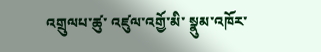འགྲུལཔ་ཚུ་ འཛུལ་འགྱོ་མི་ སྣུམ་འཁོར་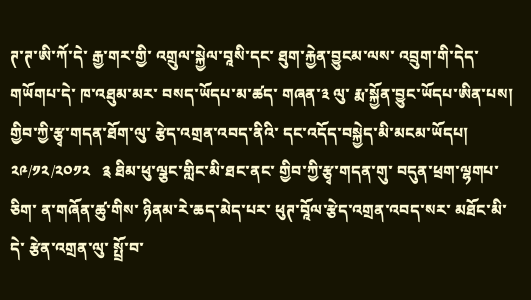ཊ་ཊ་ཨི་ཀོ་དེ་ རྒྱ་གར་གྱི་ འགྲུལ་སྐྱེལ་བཱསི་དང་ ཐུག་རྐྱེན་བྱུངམ་ལས་ འབྲུག་གི་དེད་གཡོགཔ་དེ་ ཁ་འཐུམ་མར་ བསད་ཡོདཔ་མ་ཚད་ གཞན་༣ ལུ་ རྨ་སྐྱོན་བྱུང་ཡོདཔ་ཨིན་པས།
གྱིབ་ཀྱི་རྩྭ་གདན་ཐོག་ལུ་ རྩེད་འགྲན་འབད་ནིའི་ དང་འདོད་བསྐྱེད་མི་མངམ་ཡོདཔ།
༢༩/༡༢/༢༠༡༢   ༉ ཐིམ་ཕུ་ལྕང་གླིང་མི་ཐང་ནང་ གྱིབ་ཀྱི་རྩྭ་གདན་གུ་ བདུན་ཕྲག་ལྷགཔ་ཅིག་ ན་གཞོན་ཚུ་གིས་ ཉིནམ་རེ་ཆད་མེད་པར་ ཕུཊ་བཱོལ་རྩེད་འགྲན་འབད་སར་ མཐོང་མི་དེ་ རྩེན་འགྲན་ལུ་ སྤྲོ་བ་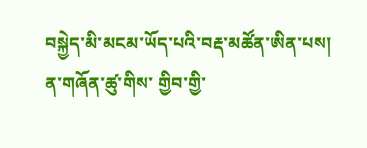བསྐྱེད་མི་མངམ་ཡོད་པའི་བརྡ་མཚོན་ཨིན་པས།
ན་གཞོན་ཚུ་གིས་ གྱིབ་གྱི་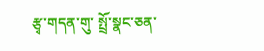རྩྭ་གདན་གུ་ སྤྲོ་སྣང་ཅན་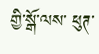གྱི་སྒོ་ལས་ ཕུཊ་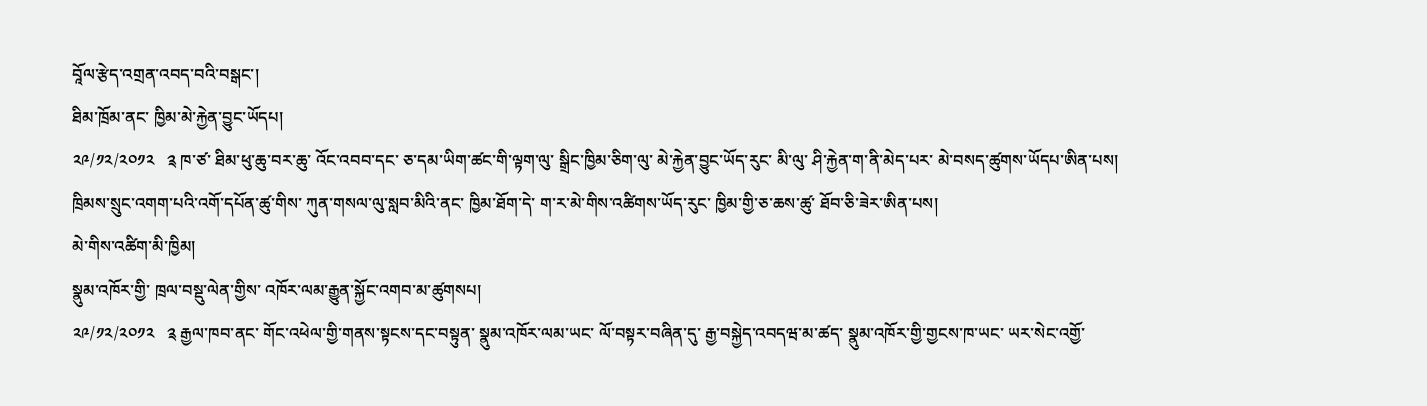བཱོལ་རྩེད་འགྲན་འབད་བའི་བསྒང་།
ཐིམ་ཁྲོམ་ནང་ ཁྱིམ་མེ་རྐྱེན་བྱུང་ཡོདཔ།
༢༩/༡༢/༢༠༡༢   ༉ ཁ་ཙ་ ཐིམ་ཕུ་ཆུ་བར་ཆུ་ འོང་འབབ་དང་ ཅ་དམ་ཡིག་ཚང་གི་ལྟག་ལུ་ སྒྲིང་ཁྱིམ་ཅིག་ལུ་ མེ་རྐྱེན་བྱུང་ཡོད་རུང་ མི་ལུ་ ཤི་རྐྱེན་ག་ནི་མེད་པར་ མེ་བསད་ཚུགས་ཡོདཔ་ཨིན་པས།
ཁྲིམས་སྲུང་འགག་པའི་འགོ་དཔོན་ཚུ་གིས་ ཀུན་གསལ་ལུ་སླབ་མིའི་ནང་ ཁྱིམ་ཐོག་དེ་ ག་ར་མེ་གིས་འཚིགས་ཡོད་རུང་ ཁྱིམ་གྱི་ཅ་ཆས་ཚུ་ ཐོབ་ཅི་ཟེར་ཨིན་པས།
མེ་གིས་འཚིག་མི་ཁྱིམ།
སྣུམ་འཁོར་གྱི་ ཁྲལ་བསྡུ་ལེན་གྱིས་ འཁོར་ལམ་རྒྱུན་སྐྱོང་འགབ་མ་ཚུགསཔ།
༢༩/༡༢/༢༠༡༢   ༉ རྒྱལ་ཁབ་ནང་ གོང་འཕེལ་གྱི་གནས་སྟངས་དང་བསྟུན་ སྣུམ་འཁོར་ལམ་ཡང་ ལོ་བསྟར་བཞིན་དུ་ རྒྱ་བསྐྱེད་འབདཝ་མ་ཚད་ སྣུམ་འཁོར་གྱི་གྱངས་ཁ་ཡང་ ཡར་སེང་འགྱོ་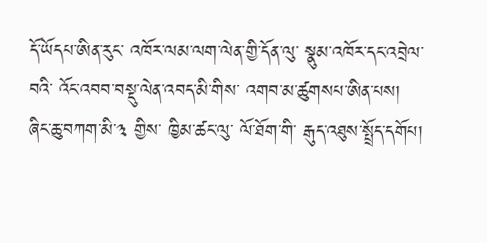དོ་ཡོདཔ་ཨིན་རུང་ འཁོར་ལམ་ལག་ལེན་གྱི་དོན་ལུ་ སྣུམ་འཁོར་དང་འབྲེལ་བའི་ འོང་འབབ་བསྡུ་ལེན་འབད་མི་གིས་ འགབ་མ་ཚུགསཔ་ཨིན་པས།
ཞིང་ཆུ་བཀག་མི་༣ གྱིས་ ཁྱིམ་ཚང་ལུ་ ལོ་ཐོག་གི་ རྒུད་འཐུས་སྤྲོད་དགོཔ།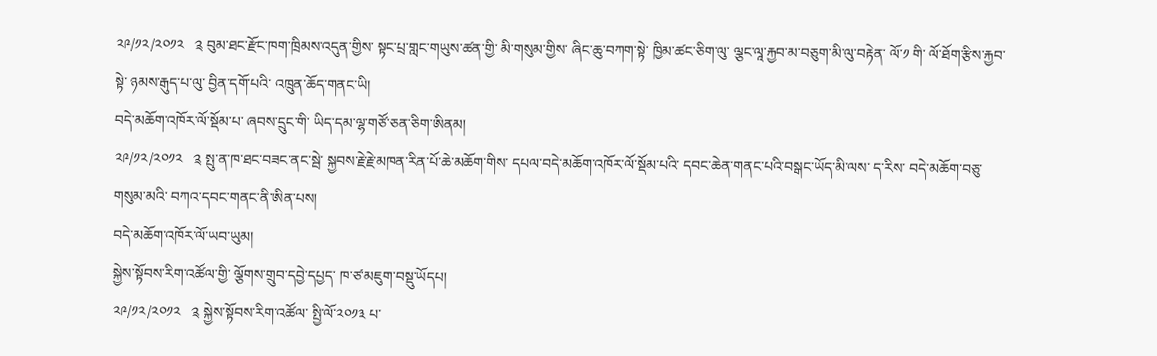༢༩/༡༢/༢༠༡༢   ༉ བུམ་ཐང་རྫོང་ཁག་ཁྲིམས་འདུན་གྱིས་ སྟང་པྲ་གླང་གཡུས་ཚན་གྱི་ མི་གསུམ་གྱིས་ ཞིང་ཆུ་བཀག་སྟེ་ ཁྱིམ་ཚང་ཅིག་ལུ་ ལྕང་ལཱ་རྐྱབ་མ་བཅུག་མི་ལུ་བརྟེན་ ལོ་༡ གི་ ལོ་ཐོག་རྩིས་རྐྱབ་སྟེ་ ཉམས་རྒུད་པ་ལུ་ བྱིན་དགོ་པའི་ འཁྲུན་ཆོད་གནང་ཡི།
བདེ་མཆོག་འཁོར་ལོ་སྡོམ་པ་ ཞབས་དྲུང་གི་ ཡིད་དམ་ལྷ་གཙོ་ཅན་ཅིག་ཨིནམ།
༢༩/༡༢/༢༠༡༢   ༉ སྤུ་ན་ཁ་ཐང་བཟང་ནང་སྦེ་ སྐྱབས་རྗེ་རྗེ་མཁན་རིན་པོ་ཆེ་མཆོག་གིས་ དཔལ་བདེ་མཆོག་འཁོར་ལོ་སྡོམ་པའི་ དབང་ཆེན་གནང་པའི་བསྒང་ཡོད་མི་ལས་ ད་རིས་ བདེ་མཆོག་བཅུ་གསུམ་མའི་ བཀའ་དབང་གནང་ནི་ཨིན་པས།
བདེ་མཆོག་འཁོར་ལོ་ཡབ་ཡུམ།
སྐྱེས་སྟོབས་རིག་འཚོལ་གྱི་ ལྕོགས་གྲུབ་དབྱེ་དཔྱད་ ཁ་ཙ་མཇུག་བསྡུ་ཡོདཔ།
༢༩/༡༢/༢༠༡༢   ༉ སྐྱེས་སྟོབས་རིག་འཚོལ་ སྤྱི་ལོ་༢༠༡༣ པ་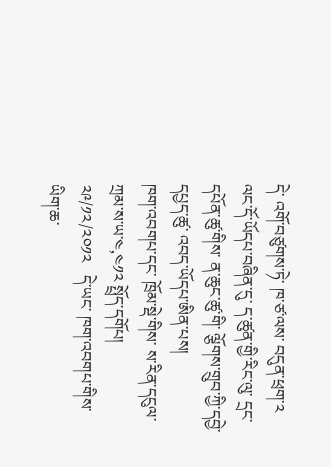དེ་ འགོ་བཙུགས་ཏེ་ ཁ་ཙ་ལས་ བདུན་ཕྲག་༢ ལང་དོ་ཡོདཔ་བཞིན་དུ་ ད་ཚུན་གྱི་རིང་ལུ་ དྲང་དཔོན་ཚུ་གིས་ ན་ཆུང་ཚུ་གི་ ལྕོགས་གྲུབ་ཀྱི་དབྱེ་དཔྱད་ཚུ་ འབད་ཡོདཔ་ཨིན་པས།
ཁག་འབགཔ་དང་ ཁྲོམ་སྡེ་གིས་ ས་རིན་དངུལ་ཀྲམ་ས་ཡ་༤,༤༡༢ སྤྲོད་དགོཔ།
༢༩/༡༢/༢༠༡༢   དེ་ཡང་ ཁག་འབགཔ་གིས་ ཡིག་ཆ་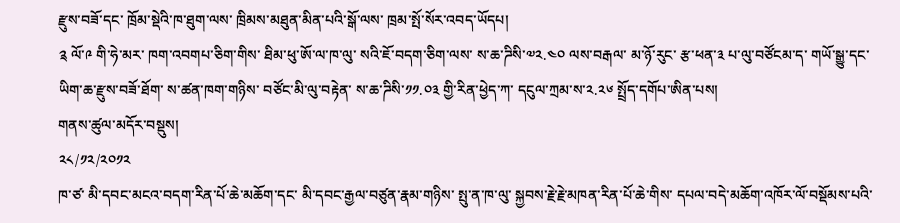རྫུས་བཟོ་དང་ ཁྲོམ་སྡེའི་ཁ་ཐུག་ལས་ ཁྲིམས་མཐུན་མིན་པའི་སྒོ་ལས་ ཁྲམ་སྤོ་སོར་འབད་ཡོདཔ།
༉ ལོ་༩ གི་ཧེ་མར་ ཁག་འབགཔ་ཅིག་གིས་ ཐིམ་ཕུ་ཨོ་ལ་ཁ་ལུ་ སའི་ཇོ་བདག་ཅིག་ལས་ ས་ཆ་ཌིསི་༧༢.༤༠ ལས་བརྒལ་ མ་ཉོ་རུང་ རྩ་ཕན་༣ པ་ལུ་བཙོངམ་ད་ གཡོ་སྒྱུ་དང་ ཡིག་ཆ་རྫུས་བཟོ་ཐོག་ ས་ཚན་ཁག་གཉིས་ བཙོང་མི་ལུ་བརྟེན་ ས་ཆ་ཌིསི་༡༡.༠༣ གྱི་རིན་ཕྱེད་ཀ་ དངུལ་ཀྲམ་ས་༢.༢༦ སྤྲོད་དགོཔ་ཨིན་པས།
གནས་ཚུལ་མདོར་བསྡུས།
༢༨/༡༢/༢༠༡༢
ཁ་ཙ་ མི་དབང་མངའ་བདག་རིན་པོ་ཆེ་མཆོག་དང་ མི་དབང་རྒྱལ་བཙུན་རྣམ་གཉིས་ སྤུ་ན་ཁ་ལུ་ སྐྱབས་རྗེ་རྗེ་མཁན་རིན་པོ་ཆེ་གིས་ དཔལ་བདེ་མཆོག་འཁོར་ལོ་བསྡོམས་པའི་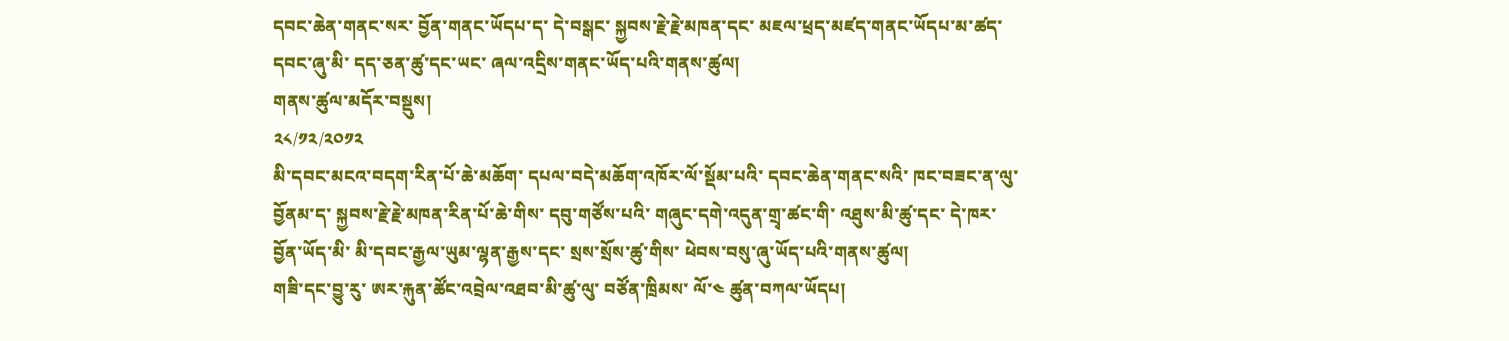དབང་ཆེན་གནང་སར་ བྱོན་གནང་ཡོདཔ་ད་ དེ་བསྒང་ སྐྱབས་རྗེ་རྗེ་མཁན་དང་ མཇལ་ཕྲད་མཛད་གནང་ཡོདཔ་མ་ཚད་ དབང་ཞུ་མི་ དད་ཅན་ཚུ་དང་ཡང་ ཞལ་འདྲིས་གནང་ཡོད་པའི་གནས་ཚུལ།
གནས་ཚུལ་མདོར་བསྡུས།
༢༨/༡༢/༢༠༡༢
མི་དབང་མངའ་བདག་རིན་པོ་ཆེ་མཆོག་ དཔལ་བདེ་མཆོག་འཁོར་ལོ་སྡོམ་པའི་ དབང་ཆེན་གནང་སའི་ ཁང་བཟང་ན་ལུ་བྱོནམ་ད་ སྐྱབས་རྗེ་རྗེ་མཁན་རིན་པོ་ཆེ་གིས་ དབུ་གཙོས་པའི་ གཞུང་དགེ་འདུན་གྲྭ་ཚང་གི་ འཐུས་མི་ཚུ་དང་ དེ་ཁར་ བྱོན་ཡོད་མི་ མི་དབང་རྒྱལ་ཡུམ་ལྷན་རྒྱས་དང་ སྲས་སྲོས་ཚུ་གིས་ ཕེབས་བསུ་ཞུ་ཡོད་པའི་གནས་ཚུལ།
གཟི་དང་བྱུ་རུ་ ཨར་རྐུན་ཚོང་འབྲེལ་འཐབ་མི་ཚུ་ལུ་ བཙོན་ཁྲིམས་ ལོ་༤ ཚུན་བཀལ་ཡོདཔ།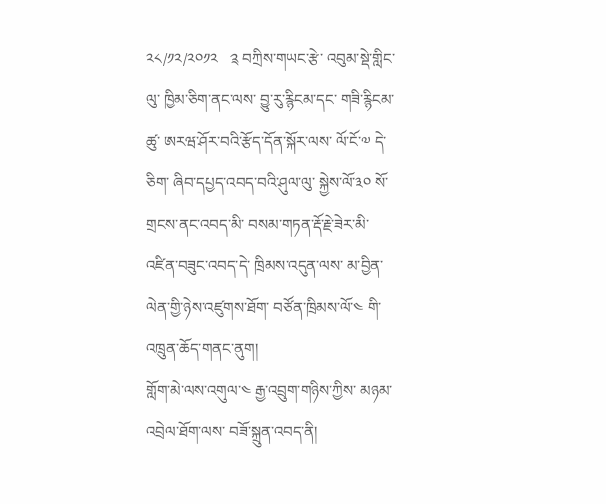༢༨/༡༢/༢༠༡༢   ༉ བཀྲིས་གཡང་རྩེ་ འབུམ་སྡེ་གླིང་ལུ་ ཁྱིམ་ཅིག་ནང་ལས་ བྱུ་རུ་རྙིངམ་དང་ གཟི་རྙིངམ་ཚུ་ ཨརཝ་ཤོར་བའི་རྩོད་དོན་སྐོར་ལས་ ལོ་ངོ་༧ དེ་ཅིག་ ཞིབ་དཔྱད་འབད་བའི་ཤུལ་ལུ་ སྐྱེས་ལོ་༣༠ སོ་གྲངས་ནང་འབད་མི་ བསམ་གཏན་རྡོ་རྗེ་ཟེར་མི་ འཛིན་བཟུང་འབད་དེ་ ཁྲིམས་འདུན་ལས་ མ་བྱིན་ལེན་གྱི་ཉེས་འཛུགས་ཐོག་ བཙོན་ཁྲིམས་ལོ་༤ གི་ འཁྲུན་ཆོད་གནང་ནུག།
གློག་མེ་ལས་འགུལ་༤ རྒྱ་འབྲུག་གཉིས་ཀྱིས་ མཉམ་འབྲེལ་ཐོག་ལས་ བཟོ་སྐྲུན་འབད་ནི།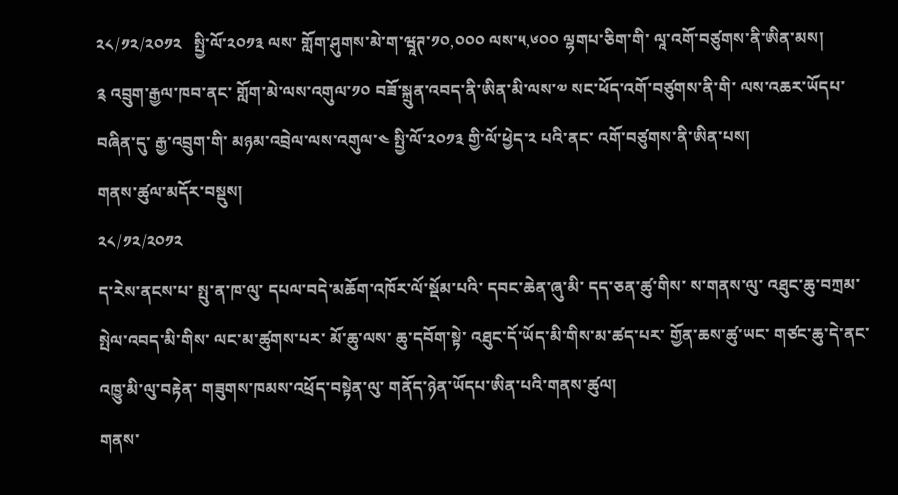༢༨/༡༢/༢༠༡༢   སྤྱི་ལོ་༢༠༡༣ ལས་ གློག་ཤུགས་མེ་ག་ཝཱཊ་༡༠,༠༠༠ ལས་༥,༦༠༠ ལྷགཔ་ཅིག་གི་ ལཱ་འགོ་བཙུགས་ནི་ཨིན་མས།
༉ འབྲུག་རྒྱལ་ཁབ་ནང་ གློག་མེ་ལས་འགུལ་༡༠ བཟོ་སྐྲུན་འབད་ནི་ཨིན་མི་ལས་༧ སང་ཕོད་འགོ་བཙུགས་ནི་གི་ ལས་འཆར་ཡོདཔ་བཞིན་དུ་ རྒྱ་འབྲུག་གི་ མཉམ་འབྲེལ་ལས་འགུལ་༤ སྤྱི་ལོ་༢༠༡༣ གྱི་ལོ་ཕྱེད་༢ པའི་ནང་ འགོ་བཙུགས་ནི་ཨིན་པས།
གནས་ཚུལ་མདོར་བསྡུས།
༢༨/༡༢/༢༠༡༢
ད་རེས་ནངས་པ་ སྤུ་ན་ཁ་ལུ་ དཔལ་བདེ་མཆོག་འཁོར་ལོ་སྡོམ་པའི་ དབང་ཆེན་ཞུ་མི་ དད་ཅན་ཚུ་གིས་ ས་གནས་ལུ་ འཐུང་ཆུ་བཀྲམ་སྤེལ་འབད་མི་གིས་ ལང་མ་ཚུགས་པར་ མོ་ཆུ་ལས་ ཆུ་དབོག་སྟེ་ འཐུང་དོ་ཡོད་མི་གིས་མ་ཚད་པར་ གྱོན་ཆས་ཚུ་ཡང་ གཙང་ཆུ་དེ་ནང་ འཁྱུ་མི་ལུ་བརྟེན་ གཟུགས་ཁམས་འཕྲོད་བསྟེན་ལུ་ གནོད་ཉེན་ཡོདཔ་ཨིན་པའི་གནས་ཚུལ།
གནས་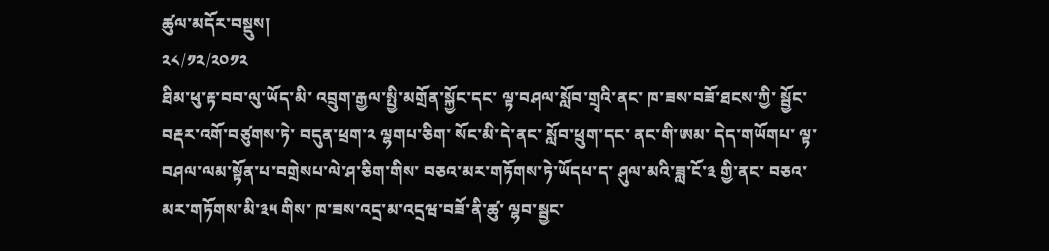ཚུལ་མདོར་བསྡུས།
༢༨/༡༢/༢༠༡༢
ཐིམ་ཕུ་རྟ་བབ་ལུ་ཡོད་མི་ འབྲུག་རྒྱལ་སྤྱི་མགྲོན་སྐྱོང་དང་ ལྟ་བཤལ་སློབ་གྲྭའི་ནང་ ཁ་ཟས་བཟོ་ཐངས་ཀྱི་ སྦྱོང་བརྡར་འགོ་བཙུགས་ཏེ་ བདུན་ཕྲག་༢ ལྷགཔ་ཅིག་ སོང་མི་དེ་ནང་ སློབ་ཕྲུག་དང་ ནང་གི་ཨམ་ དེད་གཡོགཔ་ ལྟ་བཤལ་ལམ་སྟོན་པ་བགྲེསཔ་ལེ་ཤ་ཅིག་གིས་ བཅའ་མར་གཏོགས་ཏེ་ཡོདཔ་ད་ ཤུལ་མའི་ཟླ་ངོ་༣ གྱི་ནང་ བཅའ་མར་གཏོགས་མི་༣༥ གིས་ ཁ་ཟས་འདྲ་མ་འདྲཝ་བཟོ་ནི་ཚུ་ ལྷབ་སྦྱང་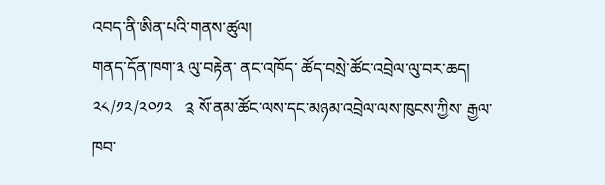འབད་ནི་ཨིན་པའི་གནས་ཚུལ།
གནད་དོན་ཁག་༣ ལུ་བརྟེན་ ནང་འཁོད་ ཚོད་བསྲེ་ཚོང་འབྲེལ་ལུ་བར་ཆད།
༢༨/༡༢/༢༠༡༢   ༉ སོ་ནམ་ཚོང་ལས་དང་མཉམ་འབྲེལ་ལས་ཁུངས་ཀྱིས་ རྒྱལ་ཁབ་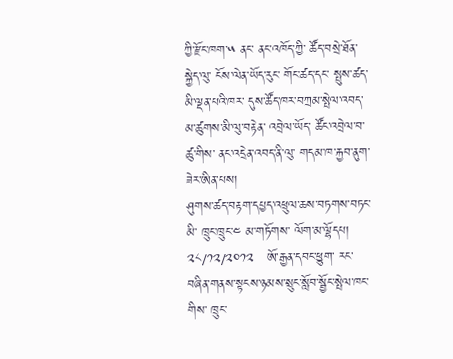ཀྱི་རྫོང་ཁག་༥ ནང་ ནང་འཁོད་ཀྱི་ ཚོད་བསྲེ་ཐོན་སྐྱེད་ལུ་ ངོས་ལེན་ཡོད་རུང་ གོང་ཚད་དང་ སྤུས་ཚད་མི་ལྡན་པའི་ཁར་ དུས་ཚོད་ཁར་བཀྲམ་སྤེལ་འབད་མ་ཚུགས་མི་ལུ་བརྟེན་ འབྲེལ་ཡོད་ ཚོང་འབྲེལ་བ་ཚུ་གིས་ ནང་འདྲེན་འབད་ནི་ལུ་ གདམ་ཁ་རྐྱབ་ནུག་ཟེར་ཨིན་པས།
ཤུགས་ཚད་བརྟག་དཔྱད་འཕྲུལ་ཆས་བཏགས་བཏང་མི་ ཁྲུང་ཁྲུང་༤ མ་གཏོགས་ ལོག་མ་ལྷོདཔ།
༢༨/༡༢/༢༠༡༢   ཨོ་རྒྱན་དབང་ཕྱུག་ རང་བཞིན་གནས་སྟངས་ཉམས་སྲུང་སློབ་སྦྱོང་སྤེལ་ཁང་གིས་ ཁྲུང་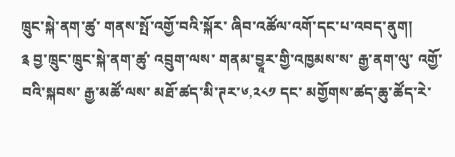ཁྲུང་སྐེ་ནག་ཚུ་ གནས་སྤོ་འགྱོ་བའི་སྐོར་ ཞིབ་འཚོལ་འགོ་དང་པ་འབད་ནུག།
༉ བྱ་ཁྲུང་ཁྲུང་སྐེ་ནག་ཚུ་ འབྲུག་ལས་ གནམ་བྱཱར་གྱི་འཁྱམས་ས་ རྒྱ་ནག་ལུ་ འགྱོ་བའི་སྐབས་ རྒྱ་མཚོ་ལས་ མཐོ་ཚད་མི་ཊར་༦,༢༨༡ དང་ མགྱོགས་ཚད་ཆུ་ཚོད་རེ་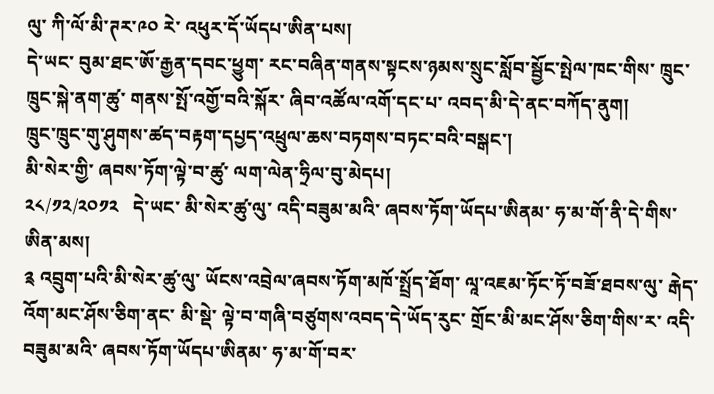ལུ་ ཀི་ལོ་མི་ཊར་༩༠ རེ་ འཕུར་དོ་ཡོདཔ་ཨིན་པས།
དེ་ཡང་ བུམ་ཐང་ཨོ་རྒྱན་དབང་ཕྱུག་ རང་བཞིན་གནས་སྟངས་ཉམས་སྲུང་སློབ་སྦྱོང་སྤེལ་ཁང་གིས་ ཁྲུང་ཁྲུང་སྐེ་ནག་ཚུ་ གནས་སྤོ་འགྱོ་བའི་སྐོར་ ཞིབ་འཚོལ་འགོ་དང་པ་ འབད་མི་དེ་ནང་བཀོད་ནུག།
ཁྲུང་ཁྲུང་གུ་ཤུགས་ཚད་བརྟག་དཔྱད་འཕྲུལ་ཆས་བཏགས་བཏང་བའི་བསྒང་།
མི་སེར་གྱི་ ཞབས་ཏོག་ལྟེ་བ་ཚུ་ ལག་ལེན་ཧྲིལ་བུ་མེདཔ།
༢༨/༡༢/༢༠༡༢   དེ་ཡང་ མི་སེར་ཚུ་ལུ་ འདི་བཟུམ་མའི་ ཞབས་ཏོག་ཡོདཔ་ཨིནམ་ ཧ་མ་གོ་ནི་དེ་གིས་ཨིན་མས།
༉ འབྲུག་པའི་མི་སེར་ཚུ་ལུ་ ཡོངས་འབྲེལ་ཞབས་ཏོག་མཁོ་སྤྲོད་ཐོག་ ལཱ་འཇམ་ཏོང་ཏོ་བཟོ་ཐབས་ལུ་ རྒེད་འོག་མང་ཤོས་ཅིག་ནང་ མི་སྡེ་ ལྟེ་བ་གཞི་བཙུགས་འབད་དེ་ཡོད་རུང་ གྲོང་མི་མང་ཤོས་ཅིག་གིས་ར་ འདི་བཟུམ་མའི་ ཞབས་ཏོག་ཡོདཔ་ཨིནམ་ ཧ་མ་གོ་བར་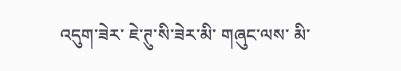འདུག་ཟེར་ ཇེ་ཊུ་སི་ཟེར་མི་ གཞུང་ལས་ མི་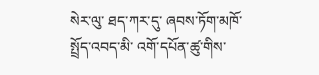སེར་ལུ་ ཐད་ཀར་དུ་ ཞབས་ཏོག་མཁོ་སྤྲོད་འབད་མི་ འགོ་དཔོན་ཚུ་གིས་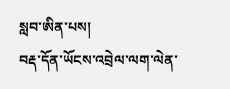སླབ་ཨིན་པས།
བརྡ་དོན་ཡོངས་འབྲེལ་ལག་ལེན་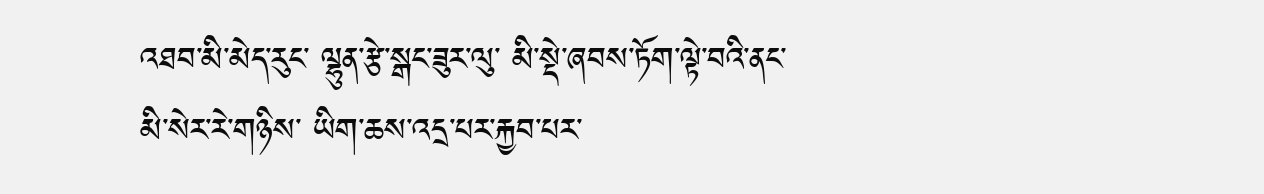འཐབ་མི་མེད་རུང་ ལྷུན་རྩེ་སྒང་ཟུར་ལུ་ མི་སྡེ་ཞབས་ཏོག་ལྟེ་བའི་ནང་ མི་སེར་རེ་གཉིས་ ཡིག་ཆས་འདྲ་པར་རྐྱབ་པར་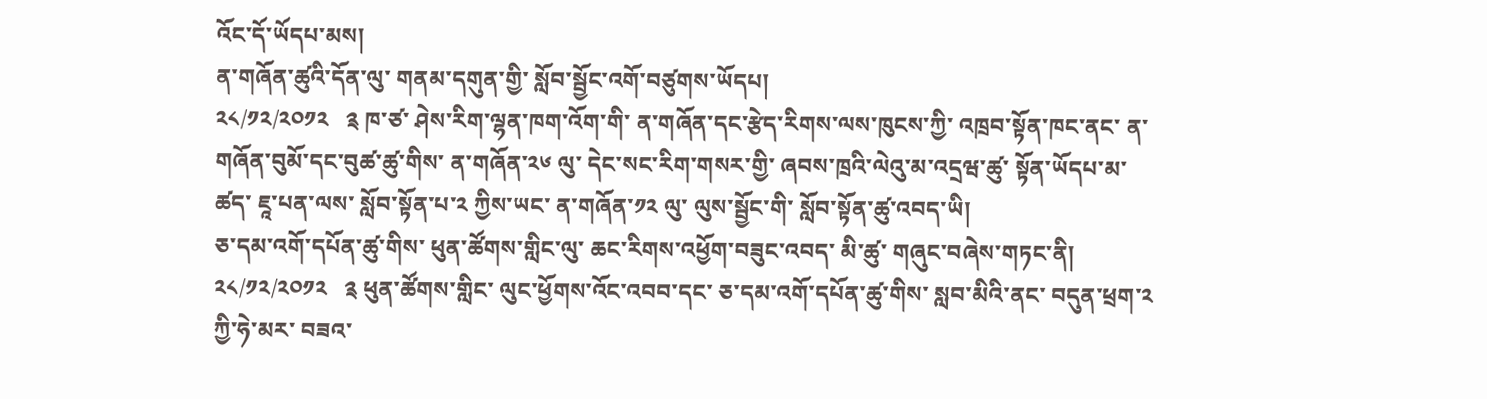འོང་དོ་ཡོདཔ་མས།
ན་གཞོན་ཚུའི་དོན་ལུ་ གནམ་དགུན་གྱི་ སློབ་སྦྱོང་འགོ་བཙུགས་ཡོདཔ།
༢༨/༡༢/༢༠༡༢   ༉ ཁ་ཙ་ ཤེས་རིག་ལྷན་ཁག་འོག་གི་ ན་གཞོན་དང་རྩེད་རིགས་ལས་ཁུངས་ཀྱི་ འཁྲབ་སྟོན་ཁང་ནང་ ན་གཞོན་བུམོ་དང་བུཚ་ཚུ་གིས་ ན་གཞོན་༢༦ ལུ་ དེང་སང་རིག་གསར་གྱི་ ཞབས་ཁྲའི་ལེའུ་མ་འདྲཝ་ཚུ་ སྟོན་ཡོདཔ་མ་ཚད་ ཇཱ་པན་ལས་ སློབ་སྟོན་པ་༢ ཀྱིས་ཡང་ ན་གཞོན་༡༢ ལུ་ ལུས་སྦྱོང་གི་ སློབ་སྟོན་ཚུ་འབད་ཡི།
ཅ་དམ་འགོ་དཔོན་ཚུ་གིས་ ཕུན་ཚོགས་གླིང་ལུ་ ཆང་རིགས་འཕྱོག་བཟུང་འབད་ མི་ཚུ་ གཞུང་བཞེས་གཏང་ནི།
༢༨/༡༢/༢༠༡༢   ༉ ཕུན་ཚོགས་གླིང་ ལུང་ཕྱོགས་འོང་འབབ་དང་ ཅ་དམ་འགོ་དཔོན་ཚུ་གིས་ སླབ་མིའི་ནང་ བདུན་ཕྲག་༢ ཀྱི་ཧེ་མར་ བཟའ་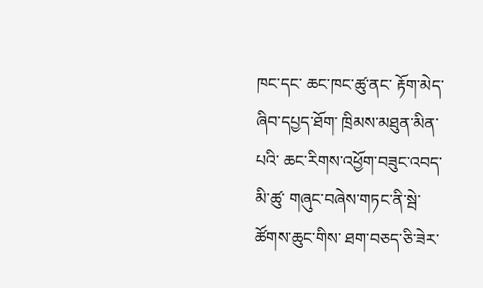ཁང་དང་ ཆང་ཁང་ཚུ་ནང་ རྟོག་མེད་ཞིབ་དཔྱད་ཐོག་ ཁྲིམས་མཐུན་མིན་པའི་ ཆང་རིགས་འཕྱོག་བཟུང་འབད་མི་ཚུ་ གཞུང་བཞེས་གཏང་ནི་སྦེ་ ཚོགས་ཆུང་གིས་ ཐག་བཅད་ཅི་ཟེར་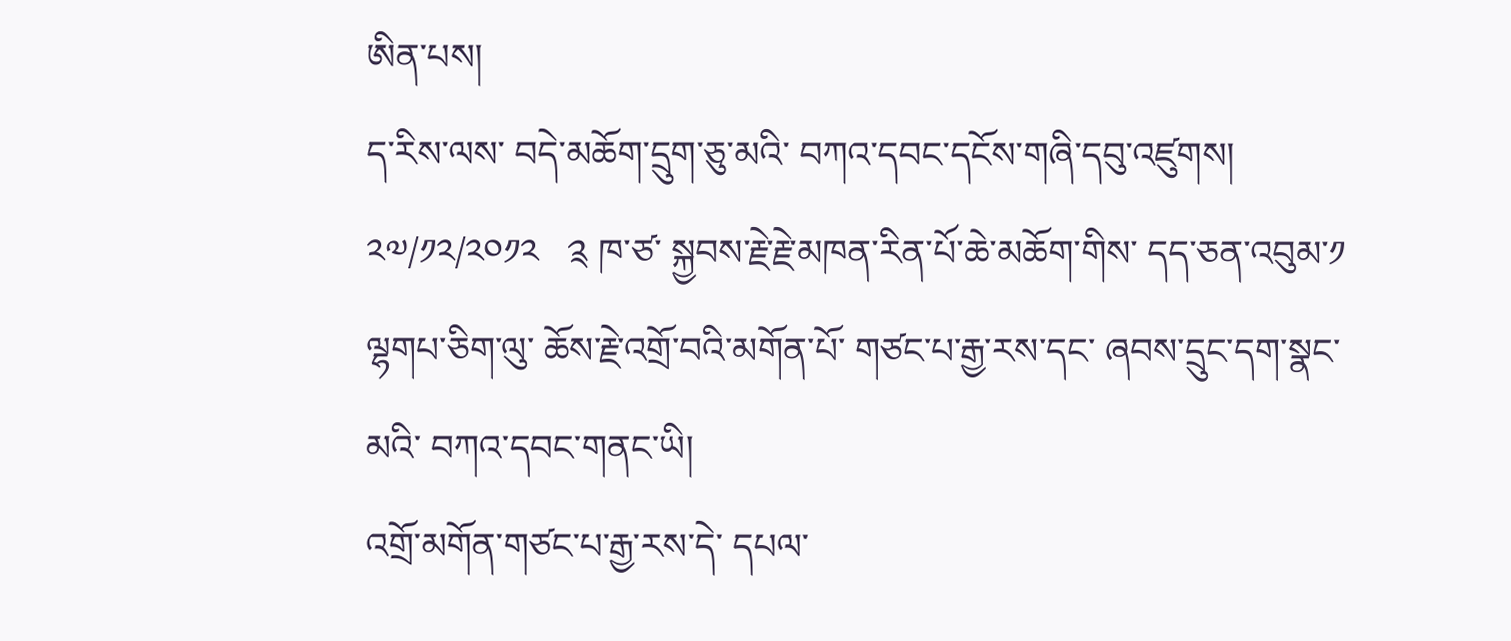ཨིན་པས།
ད་རིས་ལས་ བདེ་མཆོག་དྲུག་ཅུ་མའི་ བཀའ་དབང་དངོས་གཞི་དབུ་འཛུགས།
༢༧/༡༢/༢༠༡༢   ༉ ཁ་ཙ་ སྐྱབས་རྗེ་རྗེ་མཁན་རིན་པོ་ཆེ་མཆོག་གིས་ དད་ཅན་འབུམ་༡ ལྷགཔ་ཅིག་ལུ་ ཆོས་རྗེ་འགྲོ་བའི་མགོན་པོ་ གཙང་པ་རྒྱ་རས་དང་ ཞབས་དྲུང་དག་སྣང་མའི་ བཀའ་དབང་གནང་ཡི།
འགྲོ་མགོན་གཙང་པ་རྒྱ་རས་དེ་ དཔལ་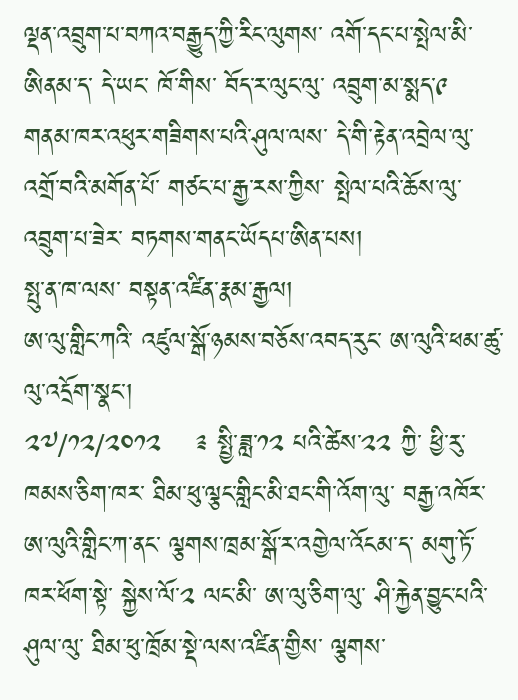ལྡན་འབྲུག་པ་བཀའ་བརྒྱུད་ཀྱི་རིང་ལུགས་ འགོ་དང་པ་སྤེལ་མི་ཨིནམ་ད་ དེ་ཡང་ ཁོ་གིས་ བོད་ར་ལུང་ལུ་ འབྲུག་མ་སྨད་༩ གནམ་ཁར་འཕུར་གཟིགས་པའི་ཤུལ་ལས་ དེ་གི་རྟེན་འབྲེལ་ལུ་ འགྲོ་བའི་མགོན་པོ་ གཙང་པ་རྒྱ་རས་ཀྱིས་ སྤེལ་པའི་ཆོས་ལུ་ འབྲུག་པ་ཟེར་ བཏགས་གནང་ཡོདཔ་ཨིན་པས།
སྤུ་ན་ཁ་ལས་ བསྟན་འཛིན་རྣམ་རྒྱལ།
ཨ་ལུ་གླིང་ཀའི་ འཛུལ་སྒོ་ཉམས་བཅོས་འབད་རུང་ ཨ་ལུའི་ཕམ་ཚུ་ལུ་འདྲོག་སྣང་།
༢༧/༡༢/༢༠༡༢    ༉ སྤྱི་ཟླ་༡༢ པའི་ཚེས་༢༢ ཀྱི་ ཕྱི་རུ་ཁམས་ཅིག་ཁར་ ཐིམ་ཕུ་ལྕང་གླིང་མི་ཐང་གི་འོག་ལུ་ བརྒྱ་འཁོར་ཨ་ལུའི་གླིང་ཀ་ནང་ ལྕགས་ཁྲམ་སྒོ་ར་འགྱེལ་འོངམ་ད་ མགུ་ཏོ་ཁར་ཕོག་སྟེ་ སྐྱེས་ལོ་༢ ལང་མི་ ཨ་ལུ་ཅིག་ལུ་ ཤི་རྐྱེན་བྱུང་པའི་ཤུལ་ལུ་ ཐིམ་ཕུ་ཁྲོམ་སྡེ་ལས་འཛིན་གྱིས་ ལྕགས་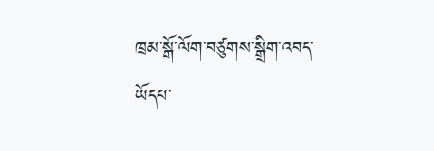ཁྲམ་སྒོ་ལོག་བཙུགས་སྒྲིག་འབད་ཡོདཔ་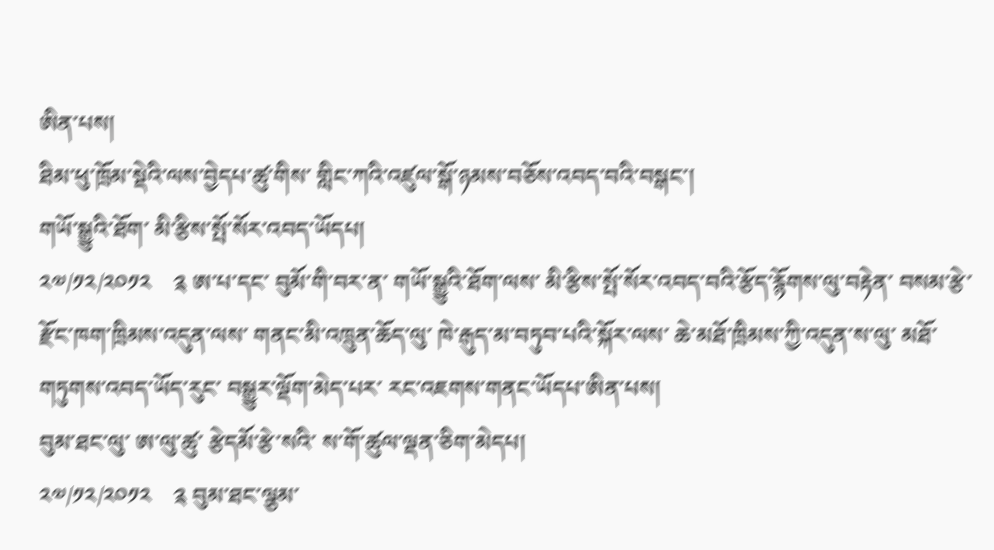ཨིན་པས།
ཐིམ་ཕུ་ཁྲོམ་སྡེའི་ལས་བྱེདཔ་ཚུ་གིས་ གླིང་ཀའི་འཛུལ་སྒོ་ཉམས་བཅོས་འབད་བའི་བསྒང་།
གཡོ་སྒྱུའི་ཐོག་ མི་རྩིས་སྤོ་སོར་འབད་ཡོདཔ།
༢༧/༡༢/༢༠༡༢    ༉ ཨ་པ་དང་ བུམོ་གི་བར་ན་ གཡོ་སྒྱུའི་ཐོག་ལས་ མི་རྩིས་སྤོ་སོར་འབད་བའི་རྩོད་རྙོགས་ལུ་བརྟེན་ བསམ་རྩེ་རྫོང་ཁག་ཁྲིམས་འདུན་ལས་ གནང་མི་འཁྲུན་ཆོད་ལུ་ ཁེ་རྒུད་མ་བཏུབ་པའི་སྐོར་ལས་ ཆེ་མཐོ་ཁྲིམས་ཀྱི་འདུན་ས་ལུ་ མཐོ་གཏུགས་འབད་ཡོད་རུང་ བསྒྱུར་ལྡོག་མེད་པར་ རང་འཇགས་གནང་ཡོདཔ་ཨིན་པས།
བུམ་ཐང་ལུ་ ཨ་ལུ་ཚུ་ རྩེདམོ་རྩེ་སའི་ ས་གོ་ཚུལ་ལྡན་ཅིག་མེདཔ།
༢༧/༡༢/༢༠༡༢    ༉ བུམ་ཐང་ལྕམ་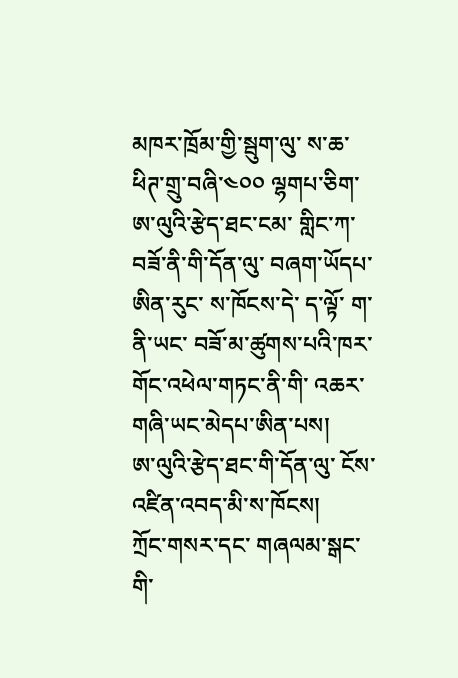མཁར་ཁྲོམ་གྱི་སྦུག་ལུ་ ས་ཆ་ཕིཊ་གྲུ་བཞི་༤༠༠ ལྷགཔ་ཅིག་ ཨ་ལུའི་རྩེད་ཐང་ངམ་ གླིང་ཀ་བཟོ་ནི་གི་དོན་ལུ་ བཞག་ཡོདཔ་ཨིན་རུང་ ས་ཁོངས་དེ་ ད་ལྟོ་ ག་ནི་ཡང་ བཟོ་མ་ཚུགས་པའི་ཁར་ གོང་འཕེལ་གཏང་ནི་གི་ འཆར་གཞི་ཡང་མེདཔ་ཨིན་པས།
ཨ་ལུའི་རྩེད་ཐང་གི་དོན་ལུ་ ངོས་འཛིན་འབད་མི་ས་ཁོངས།
ཀྲོང་གསར་དང་ གཞལམ་སྒང་གི་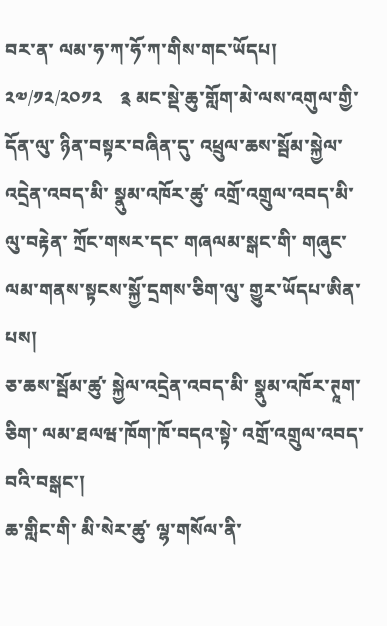བར་ན་ ལམ་ཧ་ཀ་ཧོ་ཀ་གིས་གང་ཡོདཔ།
༢༧/༡༢/༢༠༡༢    ༉ མང་སྡེ་ཆུ་གློག་མེ་ལས་འགུལ་གྱི་དོན་ལུ་ ཉིན་བསྟར་བཞིན་དུ་ འཕྲུལ་ཆས་སྦོམ་སྐྱེལ་འདྲེན་འབད་མི་ སྣུམ་འཁོར་ཚུ་ འགྲོ་འགྲུལ་འབད་མི་ལུ་བརྟེན་ ཀྲོང་གསར་དང་ གཞལམ་སྒང་གི་ གཞུང་ལམ་གནས་སྟངས་སྐྱོ་དྲགས་ཅིག་ལུ་ གྱུར་ཡོདཔ་ཨིན་པས།
ཅ་ཆས་སྦོམ་ཚུ་ སྐྱེལ་འདྲེན་འབད་མི་ སྣུམ་འཁོར་ཊཱག་ཅིག་ ལམ་ཐལཝ་ཁོག་ཁོ་བདའ་སྟེ་ འགྲོ་འགྲུལ་འབད་བའི་བསྒང་།
ཆ་གླིང་གི་ མི་སེར་ཚུ་ ལྷ་གསོལ་ནི་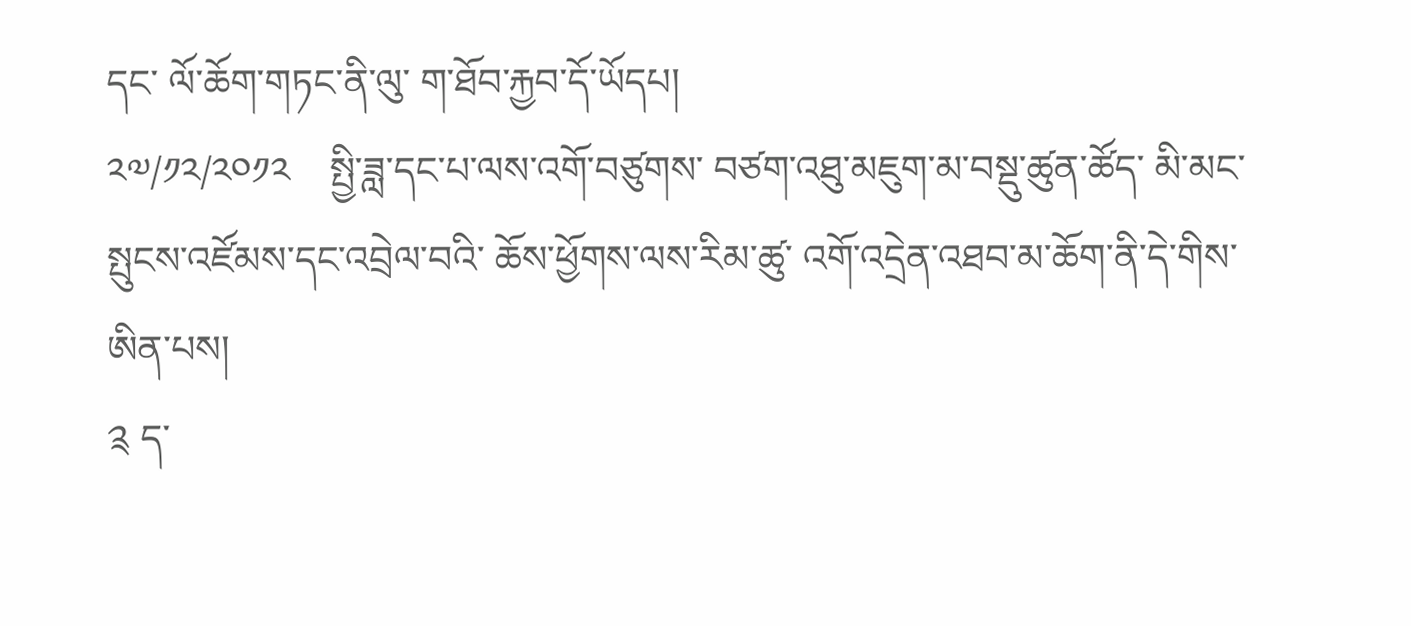དང་ ལོ་ཆོག་གཏང་ནི་ལུ་ ག་ཐོབ་རྐྱབ་དོ་ཡོདཔ།
༢༧/༡༢/༢༠༡༢    སྤྱི་ཟླ་དང་པ་ལས་འགོ་བཙུགས་ བཙག་འཐུ་མཇུག་མ་བསྡུ་ཚུན་ཚོད་ མི་མང་སྤུངས་འཛོམས་དང་འབྲེལ་བའི་ ཆོས་ཕྱོགས་ལས་རིམ་ཚུ་ འགོ་འདྲེན་འཐབ་མ་ཆོག་ནི་དེ་གིས་ཨིན་པས།
༉ ད་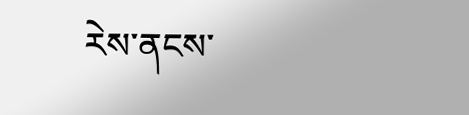རེས་ནངས་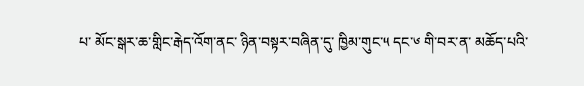པ་ མོང་སྒར་ཆ་གླིང་རྒེད་འོག་ནང་ ཉིན་བསྟར་བཞིན་དུ་ ཁྱིམ་གུང་༥ དང་༦ གི་བར་ན་ མཆོད་པའི་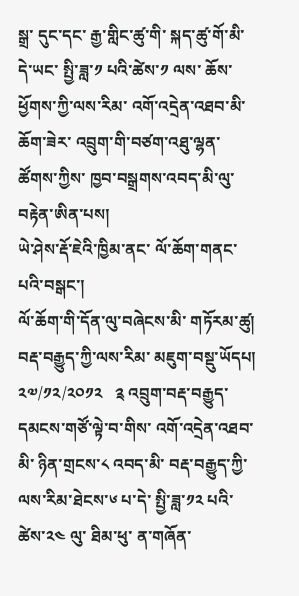སྒྲ་ དུང་དང་ རྒྱ་གླིང་ཚུ་གི་ སྐད་ཚུ་གོ་མི་དེ་ཡང་ སྤྱི་ཟླ་༡ པའི་ཚེས་༡ ལས་ ཆོས་ཕྱོགས་ཀྱི་ལས་རིམ་ འགོ་འདྲེན་འཐབ་མི་ཆོག་ཟེར་ འབྲུག་གི་བཙག་འཐུ་ལྷན་ཚོགས་ཀྱིས་ ཁྱབ་བསྒྲགས་འབད་མི་ལུ་བརྟེན་ཨིན་པས།
ཡེ་ཤེས་རྡོ་ཇེའི་ཁྱིམ་ནང་ ལོ་ཆོག་གནང་པའི་བསྒང་།
ལོ་ཆོག་གི་དོན་ལུ་བཞེངས་མི་ གཏོརམ་ཚུ།
བརྡ་བརྒྱུད་ཀྱི་ལས་རིམ་ མཇུག་བསྡུ་ཡོདཔ།
༢༧/༡༢/༢༠༡༢   ༉ འབྲུག་བརྡ་བརྒྱུད་དམངས་གཙོ་ལྟེ་བ་གིས་ འགོ་འདྲེན་འཐབ་མི་ ཉིན་གྲངས་༨ འབད་མི་ བརྡ་བརྒྱུད་ཀྱི་ལས་རིམ་ཐེངས་༦ པ་དེ་ སྤྱི་ཟླ་༡༢ པའི་ཚེས་༢༤ ལུ་ ཐིམ་ཕུ་ ན་གཞོན་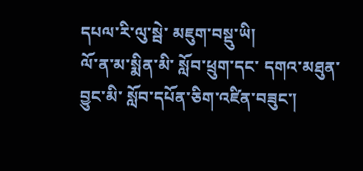དཔལ་རི་ལུ་སྦེ་ མཇུག་བསྡུ་ཡི།
ལོ་ན་མ་སྨིན་མི་ སློབ་ཕྲུག་དང་ དགའ་མཐུན་བྱུང་མི་ སློབ་དཔོན་ཅིག་འཛིན་བཟུང་།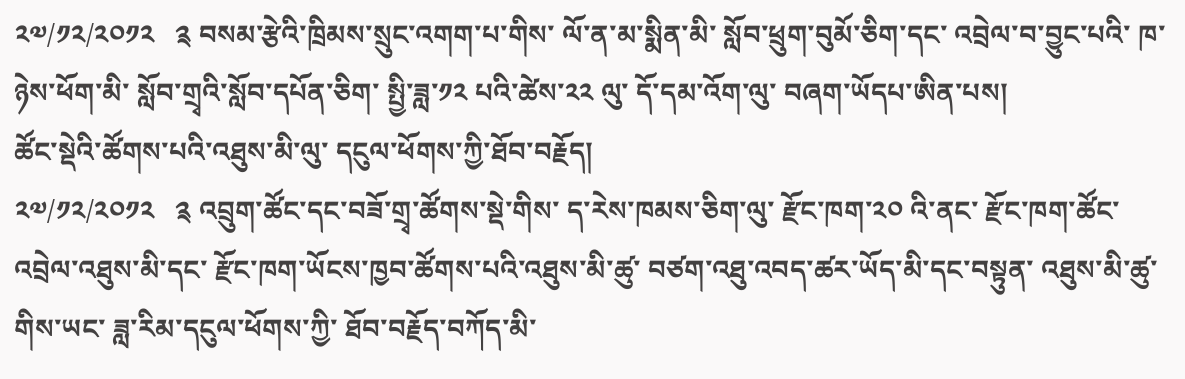༢༧/༡༢/༢༠༡༢   ༉ བསམ་རྩེའི་ཁྲིམས་སྲུང་འགག་པ་གིས་ ལོ་ན་མ་སྨིན་མི་ སློབ་ཕྲུག་བུམོ་ཅིག་དང་ འབྲེལ་བ་བྱུང་པའི་ ཁ་ཉེས་ཕོག་མི་ སློབ་གྲྭའི་སློབ་དཔོན་ཅིག་ སྤྱི་ཟླ་༡༢ པའི་ཚེས་༢༢ ལུ་ དོ་དམ་འོག་ལུ་ བཞག་ཡོདཔ་ཨིན་པས།
ཚོང་སྡེའི་ཚོགས་པའི་འཐུས་མི་ལུ་ དངུལ་ཕོགས་ཀྱི་ཐོབ་བརྗོད།
༢༧/༡༢/༢༠༡༢   ༉ འབྲུག་ཚོང་དང་བཟོ་གྲྭ་ཚོགས་སྡེ་གིས་ ད་རེས་ཁམས་ཅིག་ལུ་ རྫོང་ཁག་༢༠ འི་ནང་ རྫོང་ཁག་ཚོང་འབྲེལ་འཐུས་མི་དང་ རྫོང་ཁག་ཡོངས་ཁྱབ་ཚོགས་པའི་འཐུས་མི་ཚུ་ བཙག་འཐུ་འབད་ཚར་ཡོད་མི་དང་བསྟུན་ འཐུས་མི་ཚུ་གིས་ཡང་ ཟླ་རིམ་དངུལ་ཕོགས་ཀྱི་ ཐོབ་བརྗོད་བཀོད་མི་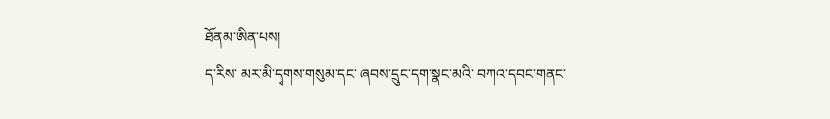ཐོནམ་ཨིན་པས།
ད་རིས་ མར་མི་དྭགས་གསུམ་དང་ ཞབས་དྲུང་དག་སྣང་མའི་ བཀའ་དབང་གནང་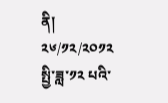ནི།
༢༦/༡༢/༢༠༡༢   སྤྱི་ཟླ་༡༢ པའི་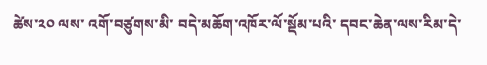ཚེས་༢༠ ལས་ འགོ་བཙུགས་མི་ བདེ་མཆོག་འཁོར་ལོ་སྡོམ་པའི་ དབང་ཆེན་ལས་རིམ་དེ་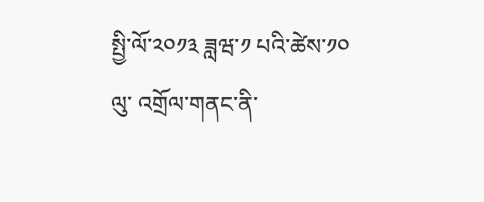སྤྱི་ལོ་༢༠༡༣ ཟླཝ་༡ པའི་ཚེས་༡༠ ལུ་ འགྲོལ་གནང་ནི་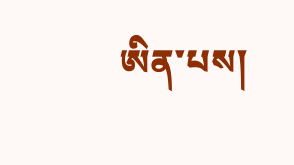ཨིན་པས།